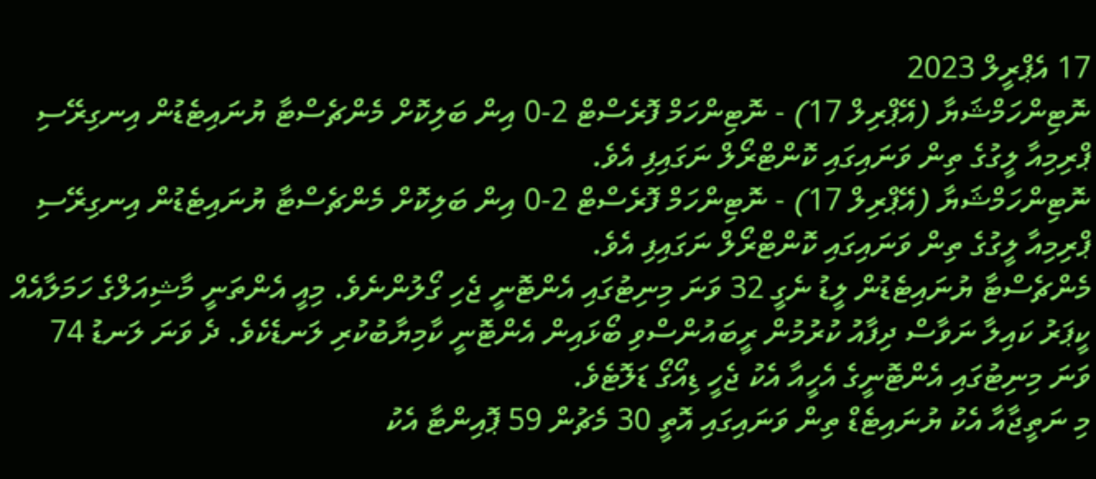17 އެޕްރީލް 2023
ނޮޓިންހަމްޝަޔާ (އޭޕްރިލް 17) - ނޮޓިންހަމް ފޮރެސްޓް 2-0 އިން ބަލިކޮށް މެންޗެސްޓާ ޔުނައިޓެޑުން އިނގިރޭސި ޕްރިމިއާ ލީގުގެ ތިން ވަނައިގައި ކޮންޓްރޯލް ނަގައިފި އެވެ.
ނޮޓިންހަމްޝަޔާ (އޭޕްރިލް 17) - ނޮޓިންހަމް ފޮރެސްޓް 2-0 އިން ބަލިކޮށް މެންޗެސްޓާ ޔުނައިޓެޑުން އިނގިރޭސި ޕްރިމިއާ ލީގުގެ ތިން ވަނައިގައި ކޮންޓްރޯލް ނަގައިފި އެވެ.
މެންޗެސްޓާ ޔުނައިޓެޑުން ލީޑު ނެގީ 32 ވަނަ މިނިޓުގައި އެންޓޮނީ ޖެހި ގޯލުންނެވެ. މިއީ އެންތަނީ މާޝިއަލްގެ ހަމަލާއެއް ކީޕަރު ކައިލާ ނަވާސް ދިފާއު ކުރުމުން ރީބައުންސްވި ބޯޅައިން އެންޓޮނީ ކާމިޔާބުކުރި ލަނޑެކެވެ. ދެ ވަނަ ލަނޑު 74 ވަނަ މިނިޓުގައި އެންޓޮނީގެ އެހީއާ އެކު ޖެހީ ޑިއޯގޯ ޑަލޮޓެވެ.
މި ނަތީޖާއާ އެކު ޔުނައިޓެޑް ތިން ވަނައިގައި އޮތީ 30 މެޗުން 59 ޕޮއިންޓާ އެކު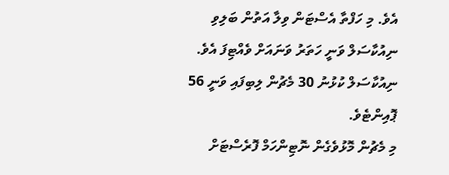އެވެ. މި ހަފްތާ އެސްޓަން ވިލާ އަތުން ބަލިވި ނިއުކާސަލް ވަނީ ހަތަރު ވަނައަށް ވެއްޓިފަ އެވެ. ނިއުކާސަލް ކުޅުނު 30 މެޗުން ލިބިފައި ވަނީ 56 ޕޮއިންޓެވެ.
މި މެޗުން މޮޅުވެގެން ނޮޓިންހަމް ފޮރެސްޓަށް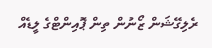ރެލިގޭޝަން ޒޯނުން ތިން ޕޮއިންޓްގެ ލީޑެއް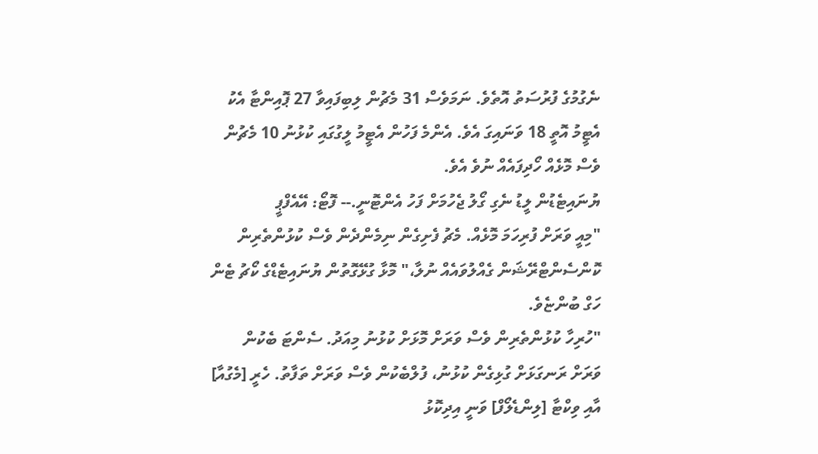ނެގުމުގެ ފުރުސަތު އޮތެވެ. ނަމަވެސް 31 މެޗުން ލިބިފައިވާ 27 ޕޮއިންޓާ އެކު އެޓީމު އޮތީ 18 ވަނައިގަ އެވެ. އެންމެ ފަހުން އެޓީމު ލީގުގައި ކުޅުނު 10 މެޗުން ވެސް މޮޅެއް ހޯދިފައެއް ނުވެ އެވެ.
ޔުނައިޓެޑުން ލީޑު ނެގި ގޯލު ޖެހުމަށް ފަހު އެންޓޮނީ.-- ފޮޓޯ: އޭއެފްޕީ
"މިއީ ވަރަށް ފުރިހަމަ މޮޅެއް. މެޗު ފެށިގެން ނިމެންދެން ވެސް ކުޅުންތެރިން ކޮންސެންޓްރޭޝަން ގެއްލުވައެއް ނުލާ،" މޮޅާ ގުޅޭގޮތުން ޔުނައިޓެޑްގެ ކޯޗު ޓެން ހަގް ބުންޏެވެ.
"ހުރިހާ ކުޅުންތެރިން ވެސް ވަރަށް މޮޅަށް ކުޅުނު މިއަދު. ސެންޓަ ބެކުން ވަރަށް ރަނގަޅަށް ގުޅިގެން ކުޅުނު، ފުލްބެކުން ވެސް ވަރަށް ތަފާތު. ހެރީ [މެގުއާ] އާއި ވިކްޓާ [ލިންޑެލޯފް] ވަނީ އިދިކޮޅު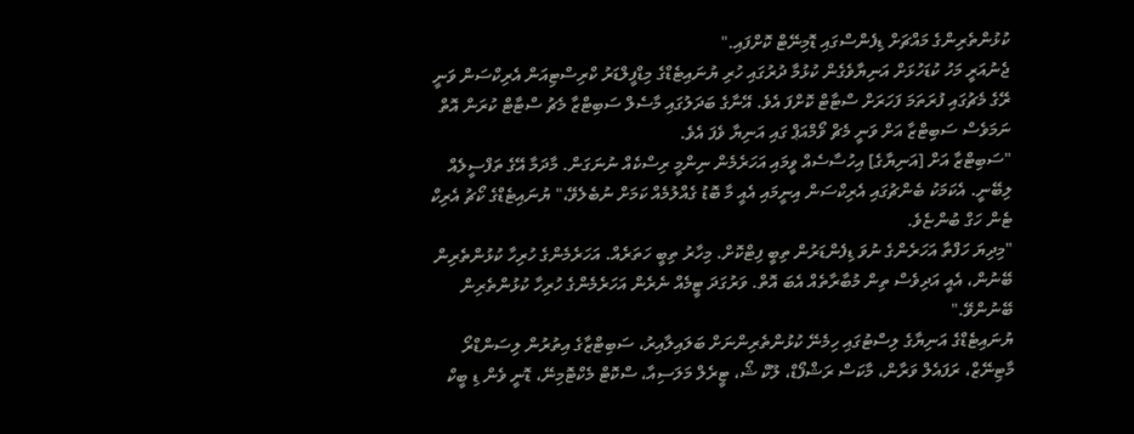ކުޅުންތެރިންގެ މައްޗަށް ޑިފެންސްގައި ޑޮމިނޭޓް ކޮށްފައި."
ޖެނުއަރީ މަހު ކުޑަހުޅަށް އަނިޔާވެގެން ކުޅުމާ ދުރުގައި ހުރި ޔުނައިޓެޑްގެ މިޑްފީލްޑަރު ކްރިސްޓިއަން އެރިކްސަން ވަނީ ރޭގެ މެޗުގައި ފުރަތަމަ ފަހަރަށް ސްޓާޓް ކޮށްފަ އެވެ. އޭނާގެ ބަދަލުގައި މާސެލް ސަބިޓްޒާ މެޗު ސްޓާޓް ކުރަން އޮތް ނަމަވެސް ސަބިޓްޒާ އަށް ވަނީ މެޗް ވޯމްއަޕް ގައި އަނިޔާ ވެފަ އެވެ.
"ސަބިޓްޒާ އަށް [އަނިޔާގެ] އިހުސާސެއް ވީމައި އަހަރެމެން ނިންމީ ރިސްކެއް ނުނަގަން. މާދަމާ އޭގެ ތަފްސީލެއް ލިބޭނީ. އެކަމަކު ބެންޗުގައި އެރިކްސަން އިނީމައި އެއީ މާ ބޮޑު ގެއްލުމެއް ކަމަށް ނުބެލެވޭ،" ޔުނައިޓެޑްގެ ކޯޗު އެރިކް ޓެން ހަގް ބުންޏެވެ.
"މިދިޔަ ހަފްތާ އަހަރެންގެ ނުވަ ޑިފެންޑަރުން ތިބީ ފިޓްކޮށް. މިހާރު ތިބީ ހަތަރެއް. އަހަރެމެންގެ ހުރިހާ ކުޅުންތެރިން ބޭނުން، އެއީ އަދިވެސް ތިން މުބާރާތެއް އެބަ އޮތް. ވަރުގަދަ ޓީމެއް ނެރެން އަހަރެމެންގެ ހުރިހާ ކުޅުންތެރިން ބޭނުންވޭ."
ޔުނައިޓެޑްގެ އަނިޔާގެ ލިސްޓުގައި ހިމެނޭ ކުޅުންތެރިންނަށް ބަލައިލާއިރު، ސަބިޓްޒާގެ އިތުރުން ލިސަންޑްރޯ މާޓިނޭޒް، ރަފައެލް ވަރާން، މާކަސް ރަޝްފޯޑް، ލޫކް ޝޯ، ޓީރެލް މަލަސިއާ، ސްކޮޓް މެކްޓޮމިނޭ، ޑޮނީ ވެން ޑި ބީކް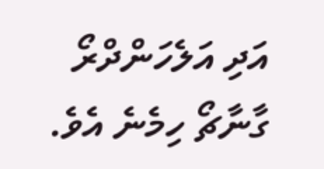އަދި އަލެހަންދްރޯ ގާނާޗޯ ހިމެނެ އެވެ.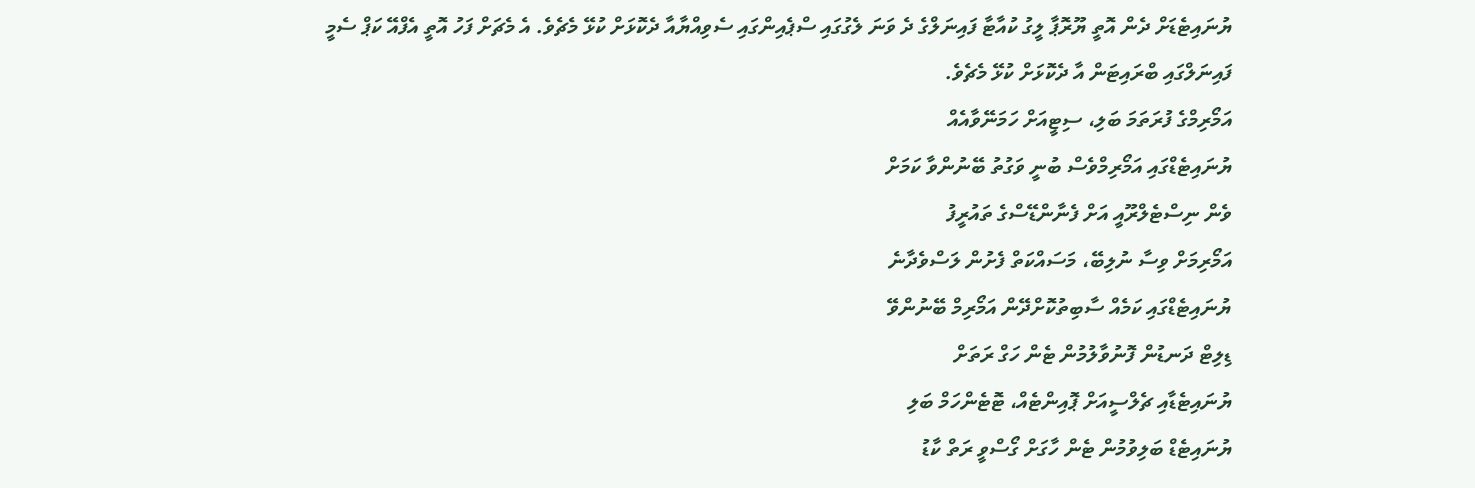ޔުނައިޓެޑަށް ދެން އޮތީ ޔޫރޮޕާ ލީގު ކުއާޓާ ފައިނަލްގެ ދެ ވަނަ ލެގުގައި ސްޕެއިންގައި ސެވިއްޔާއާ ދެކޮޅަށް ކުޅޭ މެޗެވެ. އެ މެޗަށް ފަހު އޮތީ އެފްއޭ ކަޕް ސެމީ ފައިނަލްގައި ބްރައިޓަން އާ ދެކޮޅަށް ކުޅޭ މެޗެވެ.
އަމޯރިމްގެ ފުރަތަމަ ބަލި، ސިޓީއަށް ހަމަނޭވާއެއް
ޔުނައިޓެޑްގައި އަމޯރިމްވެސް ބުނީ ވަގުތު ބޭނުންވާ ކަމަށް
ވެން ނިސްޓެލްރޫއީ އަށް ފެނާންޑޭސްގެ ތައުރީފު
އަމޯރިމަށް ވިސާ ނުލިބޭ، މަސައްކަތް ފެށުން ލަސްވެދާނެ
ޔުނައިޓެޑްގައި ކަމެއް ސާބިތުކޮށްދޭން އަމޯރިމް ބޭނުންވޭ
ޑިލިޓް ދަނޑުން ފޮނުވާލުމުން ޓެން ހަގް ރަތަށް
ޔުނައިޓެޑާއި ޗެލްސީއަށް ޕޮއިންޓެއް، ޓޮޓެންހަމް ބަލި
ޔުނައިޓެޑް ބަލިވުމުން ޓެން ހާގަށް ގޯސްވީ ރަތް ކާޑު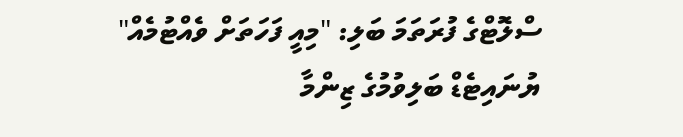ސްލޮޓްގެ ފުރަތަމަ ބަލި: "މިއީ ފަހަތަށް ވެއްޓުމެއް"
ޔުނައިޓެޑް ބަލިވުމުގެ ޒިންމާ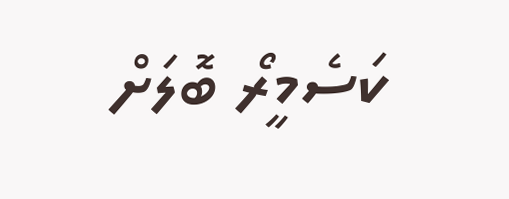ކަސެމީރޯ ބޮލަށް